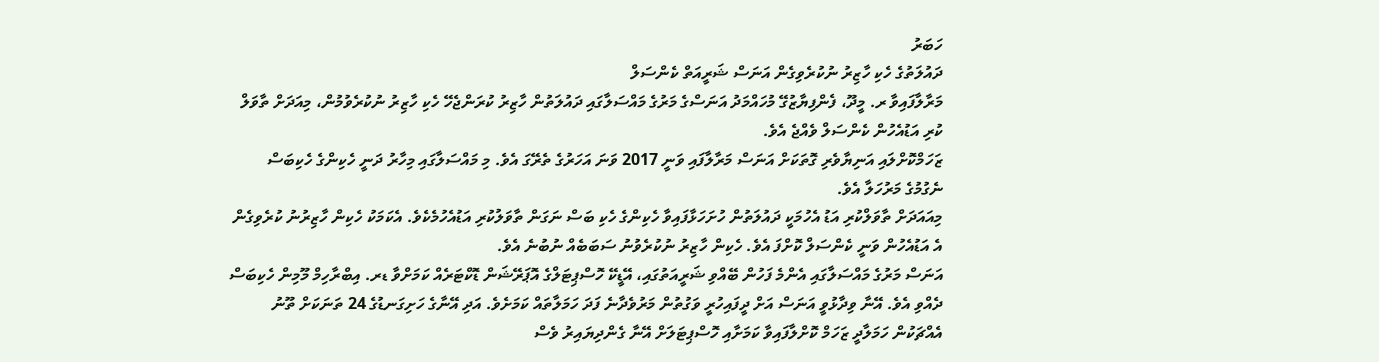ހަބަރު
ދައުލަތުގެ ހެކި ހާޒިރު ނުކުރެވިގެން އަނަސް ޝަރީއަތް ކެންސަލް
މަރާލާފައިވާ ރ. މީދޫ، ފެންފިޔާޒުގޭ މުހައްމަދު އަނަސްގެ މަރުގެ މައްސަލާގައި ދައުލަތުން ހާޒިރު ކުރަންޖެހޭ ހެކި ހާޒިރު ނުކުރެވުމުން، މިއަދަށް ތާވަލް ކުރި އަޑުއެހުން ކެންސަލް ވެއްޖެ އެވެ.
ޒަހަމްކޮށްލައި އަނިޔާވެރި ގޮތަކަށް އަނަސް މަރާލާފައި ވަނީ 2017 ވަނަ އަހަރުގެ ތެރޭގަ އެވެ. މި މައްސަލާގައި މިހާރު ދަނީ ހެކިންގެ ހެކިބަސް ނެގުމުގެ މަރުހަލާ އެވެ.
މިއައަދަށް ތާވަލްކުރި އަޑު އެހުމަކީ ދައުލަތުން ހުށަހަޅާފައިވާ ހެކިންގެ ހެކި ބަސް ނަގަން ތާވަލުކުރި އަޑުއެހުމެކެވެ. އެކަމަކު ހެކިން ހާޒިރުނު ކުރެވިގެން އެ އަޑުއެހުން ވަނީ ކެންސަލް ކޮށްފަ އެވެ. ހެކިން ހާޒިރު ނުކުރެވުނު ސަބަބެއް ނުބުނެ އެވެ.
އަނަސް މަރުގެ މައްސަލާގައި އެންމެ ފަހުން ބޭއްވި ޝަރީއަތުގައި، އޭޑީކޭ ހޮސްޕިޓަލްގެ އޮޕަރޭޝަން ޑޮކްޓަރެއް ކަމަށްވާ ޑރ. އިބްރާހިމް މޫމިން ހެކިބަސް ދެއްވި އެވެ. އޭނާ ވިދާޅުވީ އަނަސް އަށް ދީފައިހުރީ ވަގުތުން މަރުވެދާނެ ފަދަ ހަމަލާތައް ކަމަށެވެ. އަދި އޭނާގެ ހަށިގަނޑުގެ 24 ތަނަކަށް ތޫނު އެއްޗަކުން ހަމަލާދީ ޒަހަމް ކޮށްލާފައިވާ ކަމަށާއި ހޮސްޕިޓަލަށް އޭނާ ގެންދިޔައިރު ވެސް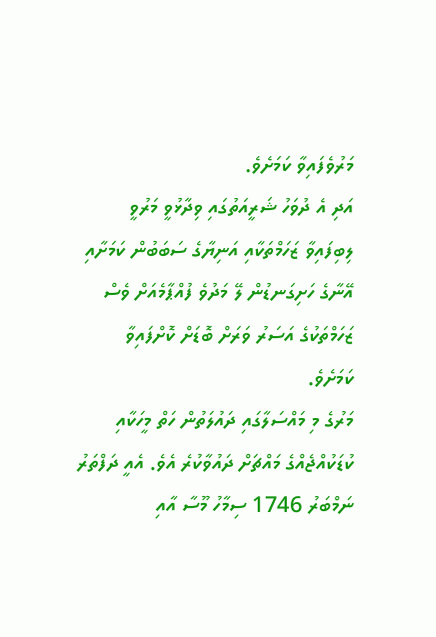މަރުވެފައިވާ ކަމަށެވެ.
އަދި އެ ދުވަހު ޝަރީއަތުގައި ވިދާޅުވީ މަރުވީ ލިބިފައިވާ ޒަހަމްތަކާއި އަނިޔާގެ ސަބަބުން ކަމަށާއި އޭނާގެ ހަށިގަނޑުން ލޭ މަދުވެ ފުއްޕާމެއަށް ވެސް ޒަހަމްތަކުގެ އަސަރު ވަރަށް ބޮޑަށް ކޮށްފައިވާ ކަމަށެވެ.
މަރުގެ މި މައްސަލާގައި ދައުލަތުން ހަތް މީހަކާއި ކުޑަކުއްޖެއްގެ މައްޗަށް ދައުވާކުރެ އެވެ. އެއީ ދަފްތަރު ނަމްބަރު 1746 ސިމާހު މޫސާ އާއި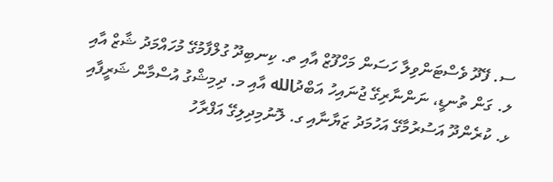ސ. ފޭދޫ ވެސްޓަންވިލާ ހަސަން މަހްފޫޒް އާއި ތ. ކިނބިދޫ ގުލްފާމުގޭ މުހައްމަދު ޝާޒް އާއި ލ. ގަން ތުނޑީ، ނަންނާރިގޭ ޖުނައިހު އަބްދުالله އާއި މ. ދިމިޝްގު އުސްމާން ޝަރީފާއި ޅ. ކުރެންދޫ އަސުރުމާގޭ އަހުމަދު ޒަޔާނާއި ގ. ލޮނުމިދިލިގޭ އަފްރާހު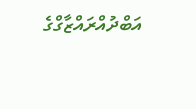އަބްދުއްރައްޒާގްގެ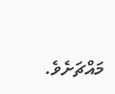މައްޗަށެވެ.